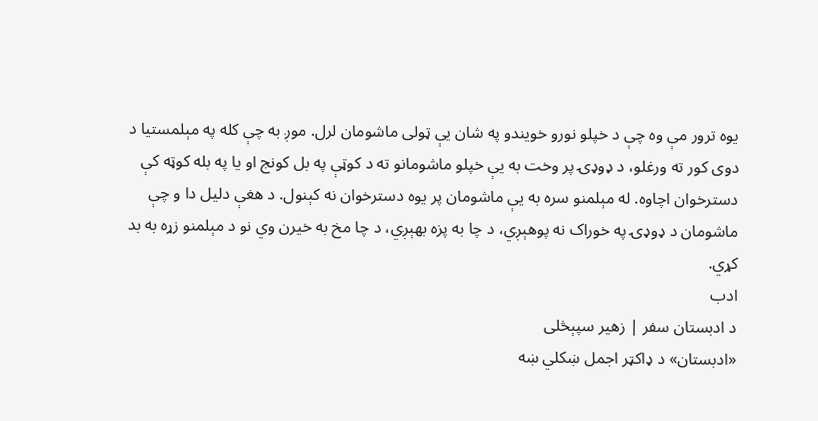یوه ترور مې وه چې د خپلو نورو خویندو په شان یې ټولی ماشومان لرل. موږ به چې کله په مېلمستیا د دوی کور ته ورغلو، د ډوډۍ پر وخت به یې خپلو ماشومانو ته د کوټې په بل کونج او یا په بله کوټه کې دسترخوان اچاوه. له مېلمنو سره به یې ماشومان پر یوه دسترخوان نه کېنول. د هغې دلیل دا و چې ماشومان د ډوډۍ په خوراک نه پوهېږي، د چا به پزه بهېږي، د چا مخ به خیرن وي نو د مېلمنو زړه به بد کړي.
ادب
د ادبستان سفر | زهیر سپېڅلی
«ادبستان» د ډاکټر اجمل ښکلي ښه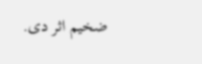ضخيم اثر دی.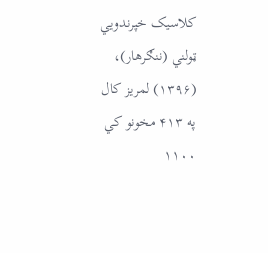کلاسيک خپرندويي ټولني (ننګرهار)، (۱۳۹۶) لمريز کال په ۴۱۳ مخونو کي ۱۱۰۰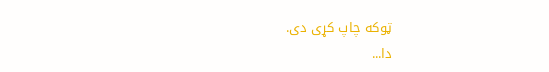ټوکه چاپ کړی دی.
دا...